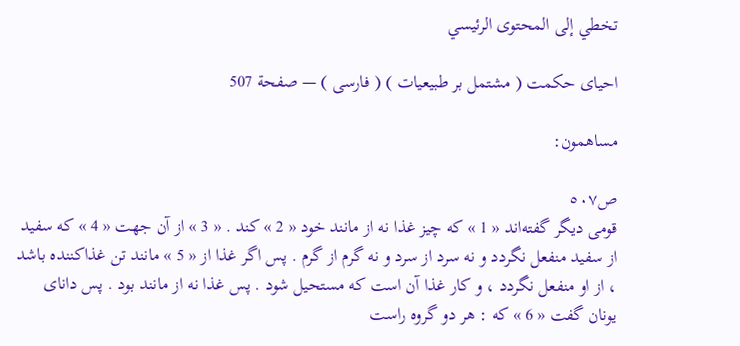تخطي إلى المحتوى الرئيسي

احياى حكمت ( مشتمل بر طبيعيات ) ( فارسى ) — صفحة 507

مساهمون:

ص٥٠٧
قومى ديگر گفته‌اند « 1 » كه چيز غذا نه از مانند خود « 2 » كند . « 3 » از آن جهت « 4 » كه سفيد از سفيد منفعل نگردد و نه سرد از سرد و نه گرم از گرم . پس اگر غذا از « 5 » مانند تن غذاكننده باشد ، از او منفعل نگردد ، و كار غذا آن است كه مستحيل شود . پس غذا نه از مانند بود . پس داناى يونان گفت « 6 » كه : هر دو گروه راست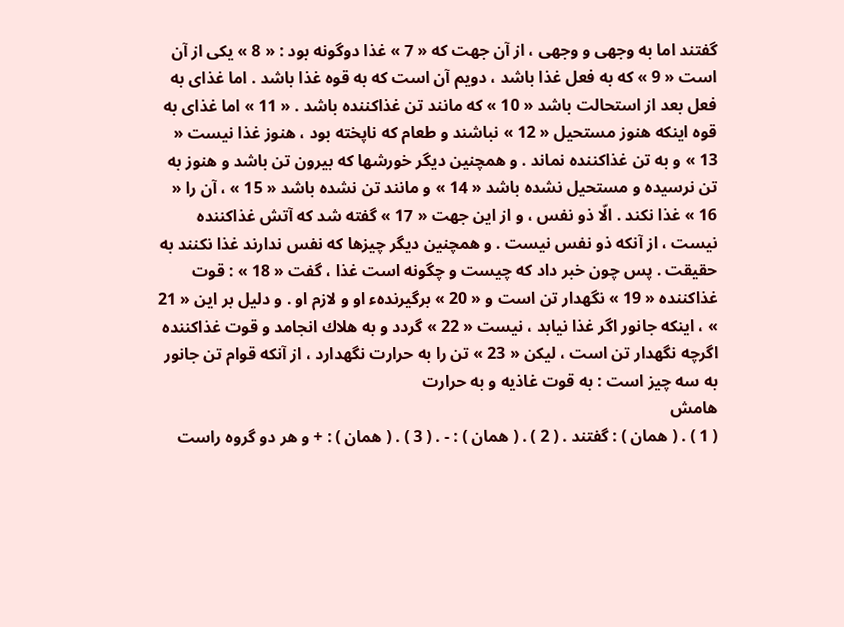گفتند اما به وجهى و وجهى ، از آن جهت كه « 7 » غذا دوگونه بود : « 8 » يكى از آن است « 9 » كه به فعل غذا باشد ، دويم آن است كه به قوه غذا باشد . اما غذاى به فعل بعد از استحالت باشد « 10 » كه مانند تن غذاكننده باشد . « 11 » اما غذاى به قوه اينكه هنوز مستحيل « 12 » نباشند و طعام كه ناپخته بود ، هنوز غذا نيست « 13 » و به تن غذاكننده نماند . و همچنين ديگر خورشها كه بيرون تن باشد و هنوز به تن نرسيده و مستحيل نشده باشد « 14 » و مانند تن نشده باشد « 15 » ، آن را « 16 » غذا نكند . الّا ذو نفس ، و از اين جهت « 17 » گفته شد كه آتش غذاكننده نيست ، از آنكه ذو نفس نيست . و همچنين ديگر چيزها كه نفس ندارند غذا نكنند به حقيقت . پس چون خبر داد كه چيست و چگونه است غذا ، گفت « 18 » : قوت غذاكننده « 19 » نگهدار تن است و « 20 » برگيرندهء او و لازم او . و دليل بر اين « 21 » ، اينكه جانور اگر غذا نيابد ، نيست « 22 » گردد و به هلاك انجامد و قوت غذاكننده اگرچه نگهدار تن است ، ليكن « 23 » تن را به حرارت نگهدارد ، از آنكه قوام تن جانور به سه چيز است : به قوت غاذيه و به حرارت
هامش
( 1 ) . ( همان ) : گفتند . ( 2 ) . ( همان ) : - . ( 3 ) . ( همان ) : + و هر دو گروه راست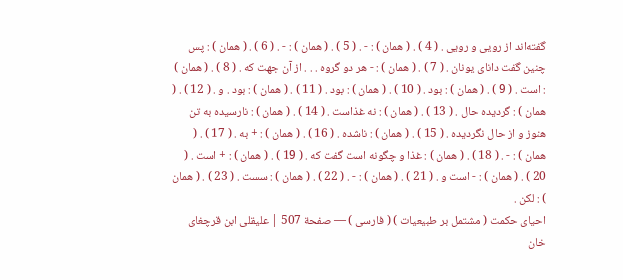گفته‌اند از رويى و رويى . ( 4 ) . ( همان ) : - . ( 5 ) . ( همان ) : - . ( 6 ) . ( همان ) : پس چنين گفت داناى يونان . ( 7 ) . ( همان ) : - هر دو گروه . . . از آن جهت كه . ( 8 ) . ( همان ) : است . ( 9 ) . ( همان ) : بود . ( 10 ) . ( همان ) : بود . ( 11 ) . ( همان ) : بود . و . ( 12 ) . ( همان ) : گرديده حال . ( 13 ) . ( همان ) : نه غذاست . ( 14 ) . ( همان ) : نارسيده به تن هنوز و از حال نگرديده . ( 15 ) . ( همان ) : ناشده . ( 16 ) . ( همان ) : + به . ( 17 ) . ( همان ) : - . ( 18 ) . ( همان ) : غذا و چگونه است گفت كه . ( 19 ) . ( همان ) : + است . ( 20 ) . ( همان ) : - است و . ( 21 ) . ( همان ) : - . ( 22 ) . ( همان ) : سست . ( 23 ) . ( همان ) : لكن .
احياى حكمت ( مشتمل بر طبيعيات ) ( فارسى ) — صفحة 507 | عليقلى ابن قرچغاى خان